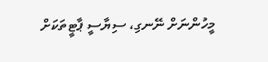މީހުންނަށް ނޭނގި، ސިޔާސީ ޕާޓީތަކަށް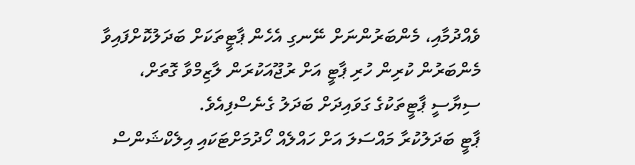ވެއްދުމާއި، މެންބަރުންނަށް ނޭނގި އެހެން ޕާޓީތަކަށް ބަދަލުކޮށްފައިވާ މެންބަރުން ކުރިން ހުރި ޕާޓީ އަށް ރުޖޫއަކުރަން ލާޒިމްވާ ގޮތަށް، ސިޔާސީ ޕާޓީތަކުގެ ގަވައިދަށް ބަދަލު ގެނެސްފިއެވެ.
ޕާޓީ ބަދަލުކުރާ މައްސަލަ އަށް ހައްލެއް ހޯދުމަށްޓަކައި އިލެކްޝަންސް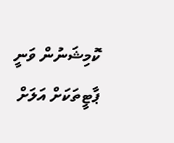ކޮމިޝަނުން ވަނީ ޕާޓީތަކަށް އަލަށް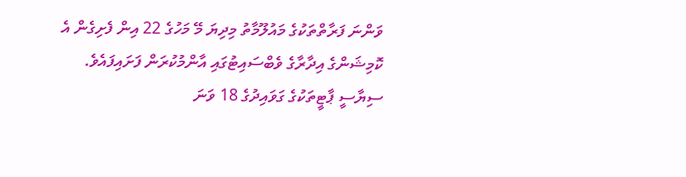ވަންނަ ފަރާތްތަކުގެ މައުލޫމާތު މިދިޔަ މޭ މަހުގެ 22 އިން ފެށިގެން އެ ކޮމިޝަންގެ އިދާރާގެ ވެބްސައިޓުގައި އާންމުކުރަން ފަށައިފައެވެ.
ސިޔާސީ ޕާޓީތަކުގެ ގަވައިދުގެ 18 ވަނަ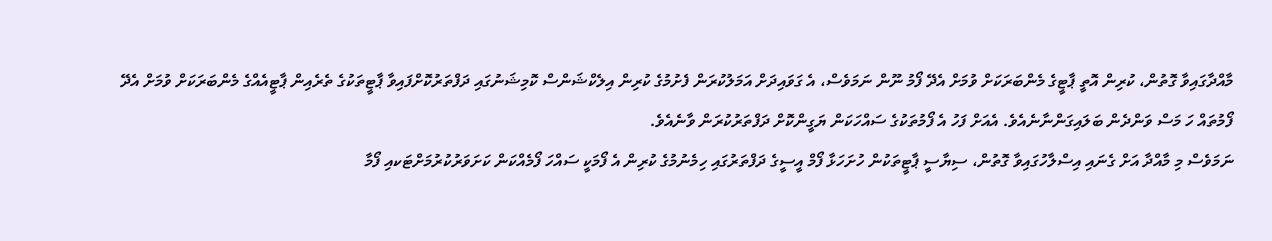މާއްދާގައިވާ ގޮތުން، ކުރިން އޮތީ ޕާޓީގެ މެންބަރަކަށް ވުމަށް އެދޭ ފޯމު ނޫން ނަމަވެސް، އެ ގަވައިދަށް އަމަލުކުރަން ފެށުމުގެ ކުރިން އިލެކްޝަންސް ކޮމިޝަނުގައި ދަފްތަރުކޮށްފައިވާ ޕާޓީތަކުގެ ތެރެއިން ޕާޓީއެއްގެ މެންބަރަކަށް ވުމަށް އެދޭ ފޯމުތައް ހަ މަސް ވަންދެން ބަލައިގަންނާނެއެވެ. އެއަށް ފަހު އެ ފޯމުތަކުގެ ސައްހަކަން ޔަގީންކޮށް ދަފްތަރުކުރަން ވާނެއެވެ.
ނަމަވެސް މި މާއްދާ އަށް ގެނައި އިސްލާހުގައިވާ ގޮތުން، ސިޔާސީ ޕާޓީތަކުން ހުށަހަޅާ ފޯމް އީސީގެ ދަފްތަރުގައި ހިމެނުމުގެ ކުރިން އެ ފޯމަކީ ސައްހަ ފޯމެއްކަން ކަށަވަރުކުރުމަށްޓަކއި ފޯމާ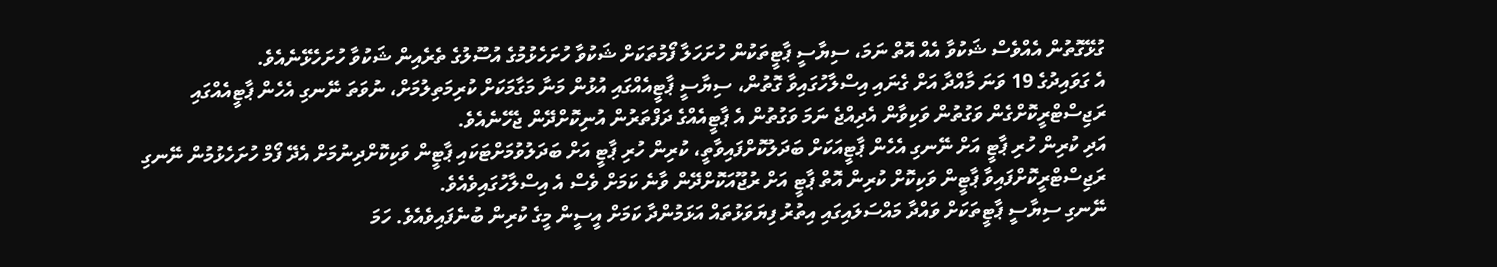ގުޅޭގޮތުން އެއްވެސް ޝަކުވާ އެއް އޮތް ނަމަ، ސިޔާސީ ޕާޓީތަކުން ހުށަހަލާ ފޯމުތަކަށް ޝަކުވާ ހުށަހެޅުމުގެ އުސޫލުގެ ތެރެއިން ޝަކުވާ ހުށަހެޅޭނެއެވެ.
އެ ގަވައިދުގެ 19 ވަނަ މާއްދާ އަށް ގެނައި އިސްލާހުގައިވާ ގޮތުން، ސިޔާސީ ޕާޓީއެއްގައި އުޅުން މަނާ މަގާމަކަށް ކުރިމަތިލުމަށް، ނުވަތަ ނޭނގި އެހެން ޕާޓީއެއްގައި ރަޖިސްޓްރީކޮށްގެން ވަގުތުން ވަކިވާން އެދިއްޖެ ނަމަ ވަގުތުން އެ ޕާޓީއެއްގެ ދަފްތަރުން އުނިކޮށްދޭން ޖެހޭނެއެވެ.
އަދި ކުރިން ހުރި ޕާޓީ އަށް ނޭނގި އެހެން ޕާޓީއަކަށް ބަދަލުކޮށްފައިވާތީ، ކުރިން ހުރި ޕާޓީ އަށް ބަދަލުވުމަށްޓަކައި ޕާޓީން ވަކިކޮށްދިނުމަށް އެދޭ ފޯމް ހުށަހެޅުމުން ނޭނގި ރަޖިސްޓްރީކޮށްފައިވާ ޕާޓީން ވަކިކޮށް ކުރިން އޮތް ޕާޓީ އަށް ރުޖޫއަކޮށްދޭން ވާނެ ކަމަށް ވެސް އެ އިސްލާހުގައިވެއެވެ.
ނޭނގި ސިޔާސީ ޕާޓީތަކަށް ވައްދާ މައްސަލައިގައި އިތުރު ފިޔަވަޅުތައް އަޅަމުންދާ ކަމަށް އީސީން މީގެ ކުރިން ބުނެފައިވެއެވެ. ހަމަ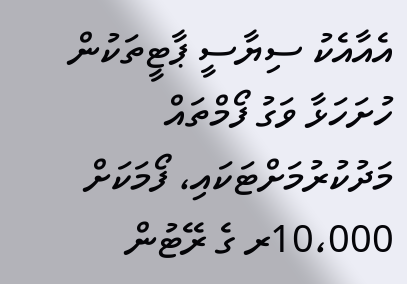އެއާއެކު ސިޔާސީ ޕާޓީތަކުން ހުށަހަޅާ ވަގު ފޯމްތައް މަދުކުރުމަށްޓަކައި، ފޯމަކަށް 10،000ރ ގެ ރޭޓުން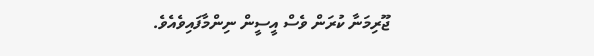ޖޫރިމަނާ ކުރަން ވެސް އީސީން ނިންމާފައިވެއެވެ.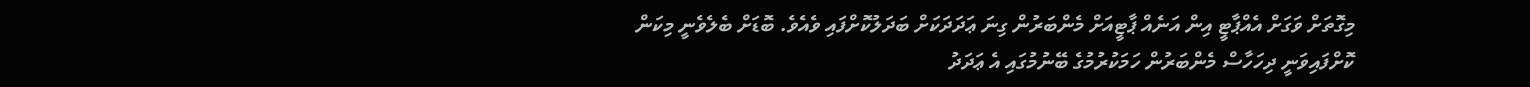މިގޮތަށް ވަގަށް އެއްޕާޓީ އިން އަނެއް ޕާޓީއަށް މެންބަރުން ގިނަ ޢަދަދަކަށް ބަދަލުކޮށްފައި ވެއެވެ. ބޮޑަށް ބެލެވެނީ މިކަން ކޮށްފައިވަނީ ދިހަހާސް މެންބަރުން ހަމަކުރުމުގެ ބޭނުމުގައި އެ ޢަދަދު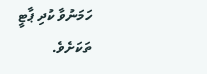ހަމަނުވާ ކުދި ޕާޓީ ތަކަށެވެ.